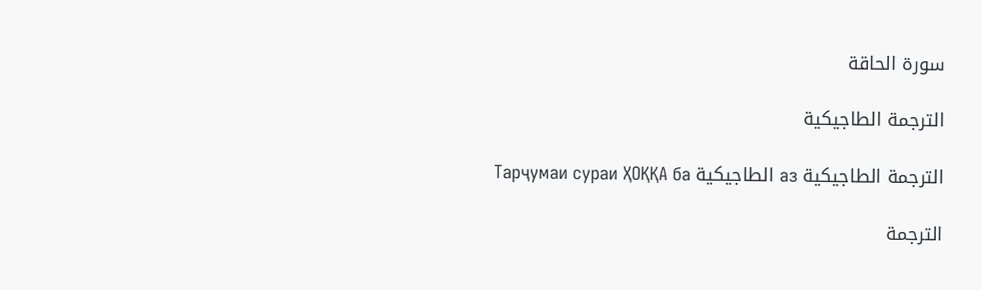سورة الحاقة

الترجمة الطاجيكية

Тарҷумаи сураи ҲОҚҚА ба الطاجيكية аз الترجمة الطاجيكية

الترجمة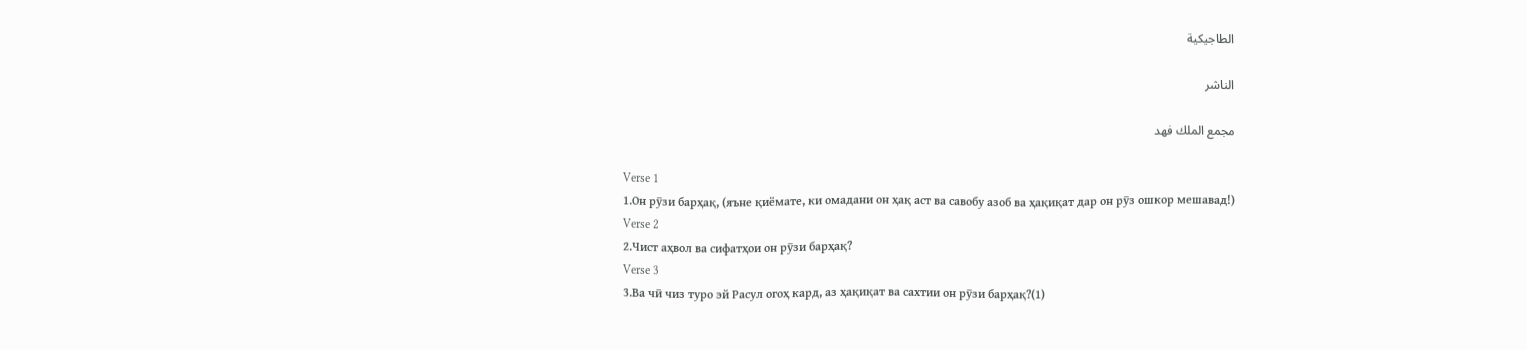الطاجيكية

الناشر

مجمع الملك فهد

Verse 1
1.Он рӯзи барҳақ, (яъне қиёмате, ки омадани он ҳақ аст ва савобу азоб ва ҳақиқат дар он рӯз ошкор мешавад!)
Verse 2
2.Чист аҳвол ва сифатҳои он рӯзи барҳақ?
Verse 3
3.Ва чӣ чиз туро эй Расул огоҳ кард, аз ҳақиқат ва сахтии он рӯзи барҳақ?(1)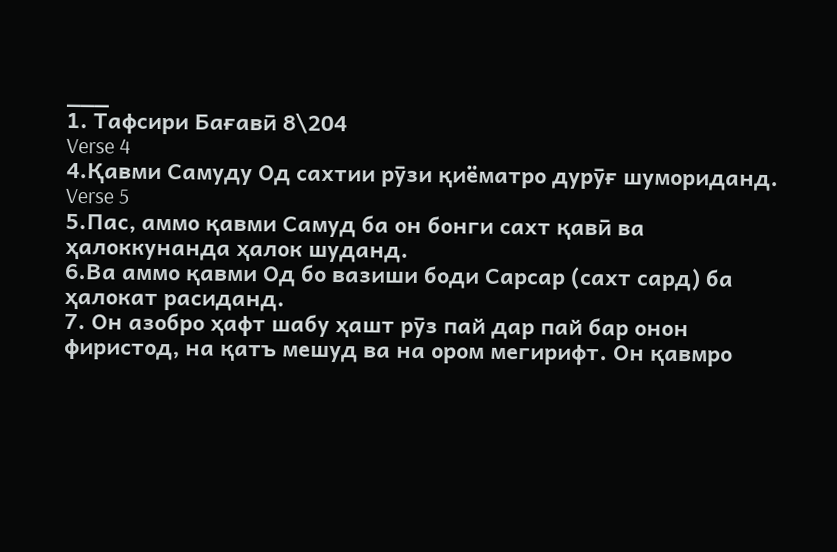___
1. Тафсири Бағавӣ 8\204
Verse 4
4.Қавми Самуду Од сахтии рӯзи қиёматро дурӯғ шумориданд.
Verse 5
5.Пас, аммо қавми Самуд ба он бонги сахт қавӣ ва ҳалоккунанда ҳалок шуданд.
6.Ва аммо қавми Од бо вазиши боди Сарсар (сахт сард) ба ҳалокат расиданд.
7. Он азобро ҳафт шабу ҳашт рӯз пай дар пай бар онон фиристод, на қатъ мешуд ва на ором мегирифт. Он қавмро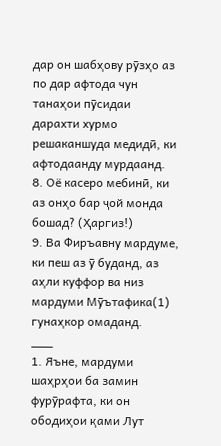дар он шабҳову рӯзҳо аз по дар афтода чун танаҳои пӯсидаи дарахти хурмо решаканшуда медидӣ, ки афтодаанду мурдаанд.
8. Оё касеро мебинӣ, ки аз онҳо бар ҷой монда бошад? (Ҳаргиз!)
9. Ва Фиръавну мардуме, ки пеш аз ӯ буданд, аз аҳли куффор ва низ мардуми Мӯътафика(1) гунаҳкор омаданд.
___
1. Яъне, мардуми шаҳрҳои ба замин фурӯрафта, ки он ободиҳои қами Лут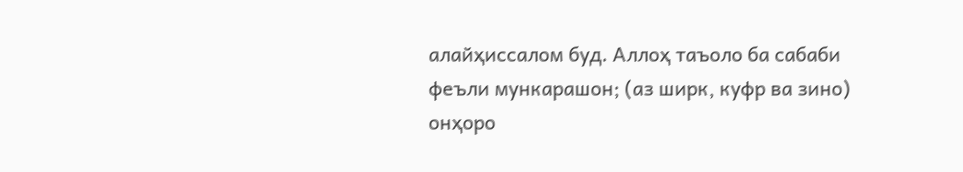алайҳиссалом буд. Аллоҳ таъоло ба сабаби феъли мункарашон; (аз ширк, куфр ва зино) онҳоро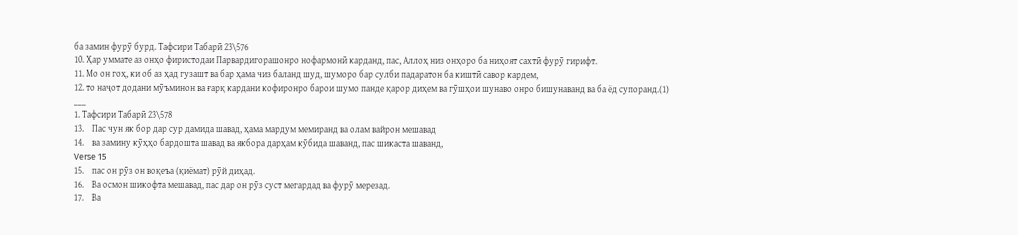ба замин фурӯ бурд. Тафсири Табарӣ 23\576
10. Ҳар уммате аз онҳо фиристодаи Парвардигорашонро нофармонӣ карданд, пас, Аллоҳ низ онҳоро ба ниҳоят сахтӣ фурӯ гирифт.
11. Мо он гоҳ, ки об аз ҳад гузашт ва бар ҳама чиз баланд шуд, шуморо бар сулби падаратон ба киштӣ савор кардем,
12. то наҷот додани мӯъминон ва ғарқ кардани кофиронро барои шумо панде қарор диҳем ва гӯшҳои шунаво онро бишунаванд ва ба ёд супоранд.(1)
___
1. Тафсири Табарӣ 23\578
13.    Пас чун як бор дар сур дамида шавад, ҳама мардум мемиранд ва олам вайрон мешавад
14.    ва замину кӯҳҳо бардошта шавад ва якбора дарҳам кӯбида шаванд, пас шикаста шаванд,
Verse 15
15.    пас он рӯз он воқеъа (қиёмат) рӯй диҳад.
16.    Ва осмон шикофта мешавад, пас дар он рӯз суст мегардад ва фурӯ мерезад.
17.    Ва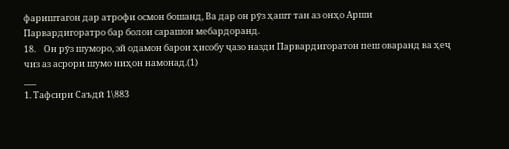фариштагон дар атрофи осмон бошанд, Ва дар он рӯз ҳашт тан аз онҳо Арши Парвардигоратро бар болои сарашон мебардоранд.
18.    Он рӯз шуморо, эй одамон барои ҳисобу ҷазо назди Парвардигоратон пеш оваранд ва ҳеҷ чиз аз асрори шумо ниҳон намонад.(1)
___
1. Тафсири Саъдӣ 1\883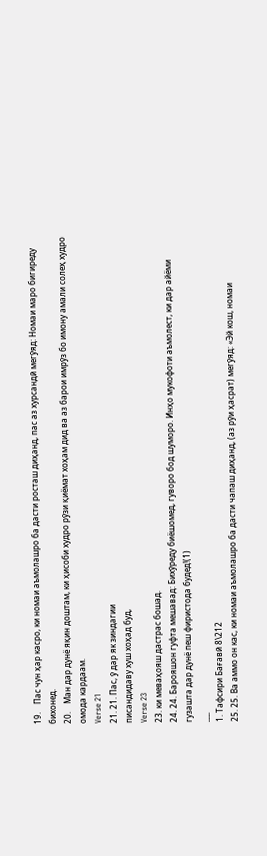19.    Пас чун ҳар касро, ки номаи аъмолашро ба дасти росташ диҳанд, пас аз хурсандӣ мегӯяд: Номаи маро бигиреду бихонед.
20.    Ман дар дунё яқин доштам, ки ҳисоби худро рӯзи қиёмат хоҳам дид ва аз барои имрӯз бо имону амали солеҳ худро
омода кардаам.
Verse 21
21. 21. Пас, ӯ дар як зиндагии
писандидаву хуш хоҳад буд,
Verse 23
23. ки меваҳояш дастрас бошад.
24. 24. Барояшон гуфта мешавад: Бихӯреду биёшомед, гуворо бод шуморо. Инҳо мукофоти аъмолест, ки дар айёми гузашта дар дунё пеш фиристода будед!(1)
___
1. Тафсири Бағавӣ 8\212
25. 25. Ва аммо он кас, ки номаи аъмолашро ба дасти чапаш диҳанд, (аз рӯи ҳасрат) мегӯяд: «Эй кош, номаи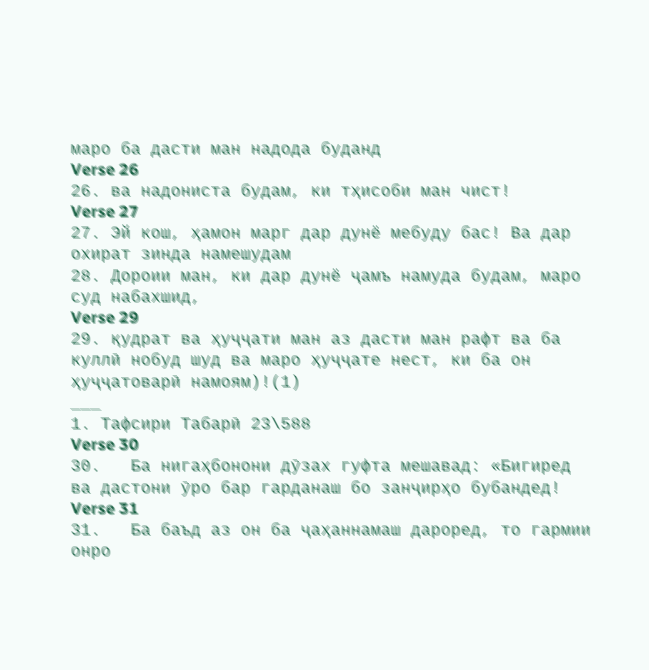маро ба дасти ман надода буданд
Verse 26
26. ва надониста будам, ки тҳисоби ман чист!
Verse 27
27. Эй кош, ҳамон марг дар дунё мебуду бас! Ва дар охират зинда намешудам
28. Дороии ман, ки дар дунё ҷамъ намуда будам, маро суд набахшид,
Verse 29
29. қудрат ва ҳуҷҷати ман аз дасти ман рафт ва ба куллӣ нобуд шуд ва маро ҳуҷҷате нест, ки ба он ҳуҷҷатоварӣ намоям)!(1)
___
1. Тафсири Табарӣ 23\588
Verse 30
30.   Ба нигаҳбонони дӯзах гуфта мешавад: «Бигиред ва дастони ӯро бар гарданаш бо занҷирҳо бубандед!
Verse 31
31.   Ба баъд аз он ба ҷаҳаннамаш дароред, то гармии онро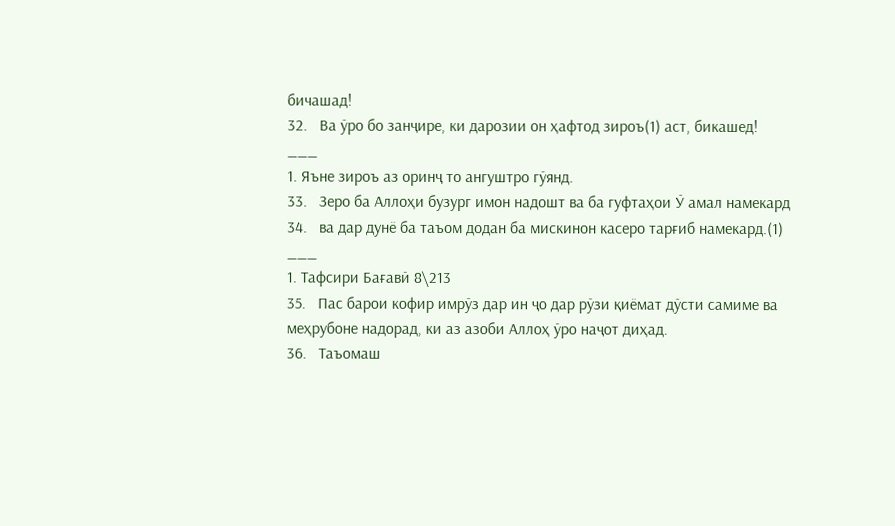бичашад!
32.   Ва ӯро бо занҷире, ки дарозии он ҳафтод зироъ(1) аст, бикашед!
___
1. Яъне зироъ аз оринҷ то ангуштро гӯянд.
33.   Зеро ба Аллоҳи бузург имон надошт ва ба гуфтаҳои Ӯ амал намекард
34.   ва дар дунё ба таъом додан ба мискинон касеро тарғиб намекард.(1)
___
1. Тафсири Бағавӣ 8\213
35.   Пас барои кофир имрӯз дар ин ҷо дар рӯзи қиёмат дӯсти самиме ва меҳрубоне надорад, ки аз азоби Аллоҳ ӯро наҷот диҳад.
36.   Таъомаш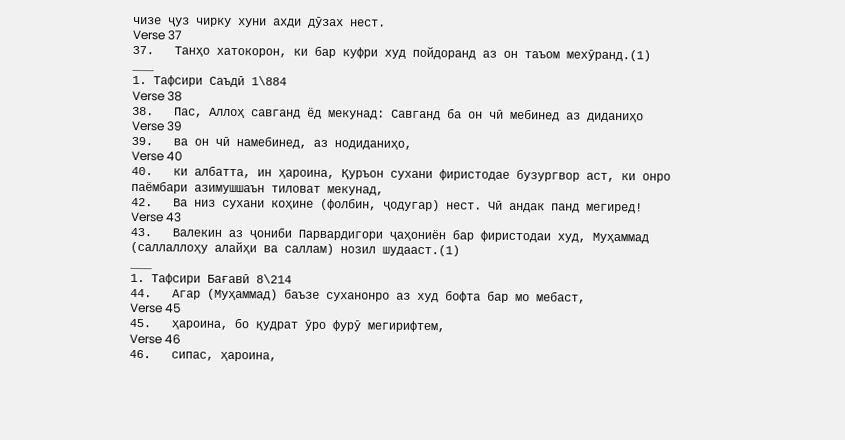чизе ҷуз чирку хуни ахди дӯзах нест.
Verse 37
37.   Танҳо хатокорон, ки бар куфри худ пойдоранд аз он таъом мехӯранд.(1)
___
1. Тафсири Саъдӣ 1\884
Verse 38
38.   Пас, Аллоҳ савганд ёд мекунад: Савганд ба он чӣ мебинед аз диданиҳо
Verse 39
39.   ва он чӣ намебинед, аз нодиданиҳо,
Verse 40
40.   ки албатта, ин ҳароина, Қуръон сухани фиристодае бузургвор аст, ки онро
паёмбари азимушшаън тиловат мекунад,
42.   Ва низ сухани коҳине (фолбин, ҷодугар) нест. Чӣ андак панд мегиред!
Verse 43
43.   Валекин аз ҷониби Парвардигори ҷаҳониён бар фиристодаи худ, Муҳаммад (саллаллоҳу алайҳи ва саллам) нозил шудааст.(1)
___
1. Тафсири Бағавӣ 8\214
44.   Агар (Муҳаммад) баъзе суханонро аз худ бофта бар мо мебаст,
Verse 45
45.   ҳароина, бо қудрат ӯро фурӯ мегирифтем,
Verse 46
46.   сипас, ҳароина,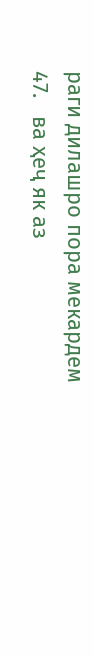раги дилашро пора мекардем
47.   ва ҳеҷ як аз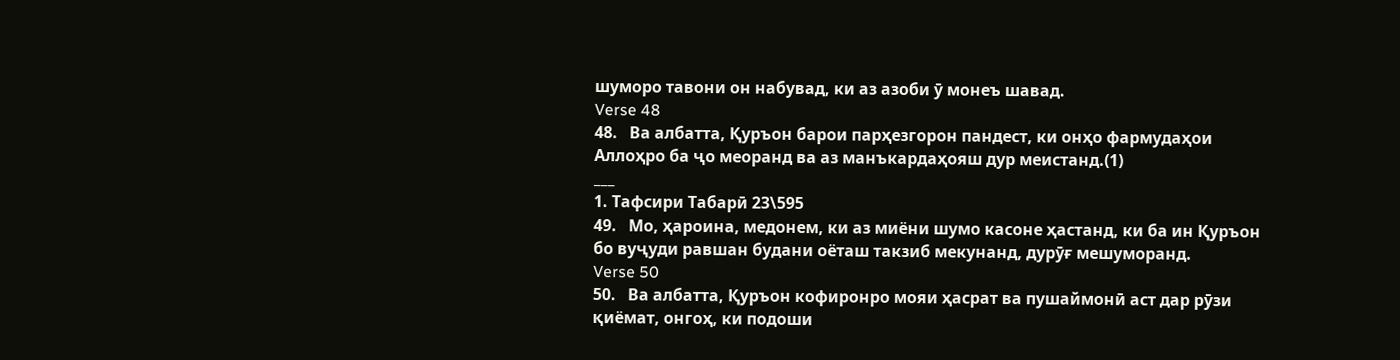шуморо тавони он набувад, ки аз азоби ӯ монеъ шавад.
Verse 48
48.   Ва албатта, Қуръон барои парҳезгорон пандест, ки онҳо фармудаҳои Аллоҳро ба ҷо меоранд ва аз манъкардаҳояш дур меистанд.(1)
___
1. Тафсири Табарӣ 23\595
49.   Мо, ҳароина, медонем, ки аз миёни шумо касоне ҳастанд, ки ба ин Қуръон бо вуҷуди равшан будани оёташ такзиб мекунанд, дурӯғ мешуморанд.
Verse 50
50.   Ва албатта, Қуръон кофиронро мояи ҳасрат ва пушаймонӣ аст дар рӯзи қиёмат, онгоҳ, ки подоши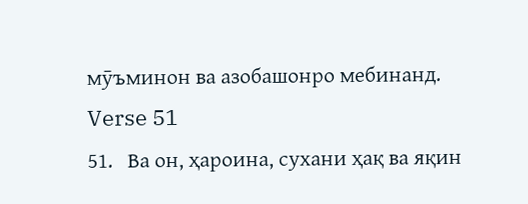мӯъминон ва азобашонро мебинанд.
Verse 51
51.   Ва он, ҳароина, сухани ҳақ ва яқин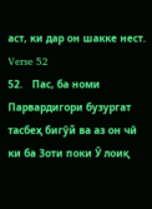аст, ки дар он шакке нест.
Verse 52
52.   Пас, ба номи Парвардигори бузургат тасбеҳ бигӯй ва аз он чӣ ки ба Зоти поки Ӯ лоиқ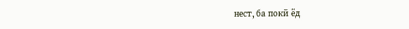нест, ба покӣ ёд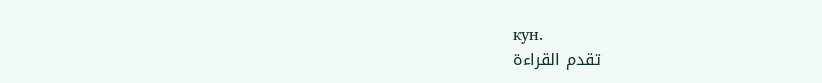кун.
تقدم القراءة